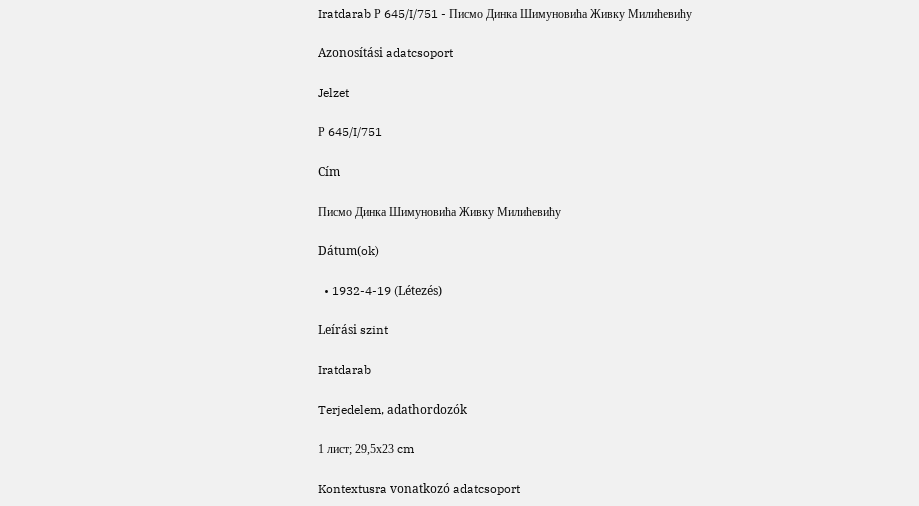Iratdarab Р 645/I/751 - Писмо Динка Шимуновића Живку Милићевићу

Azonosítási adatcsoport

Jelzet

Р 645/I/751

Cím

Писмо Динка Шимуновића Живку Милићевићу

Dátum(ok)

  • 1932-4-19 (Létezés)

Leírási szint

Iratdarab

Terjedelem, adathordozók

1 лист; 29,5х23 cm

Kontextusra vonatkozó adatcsoport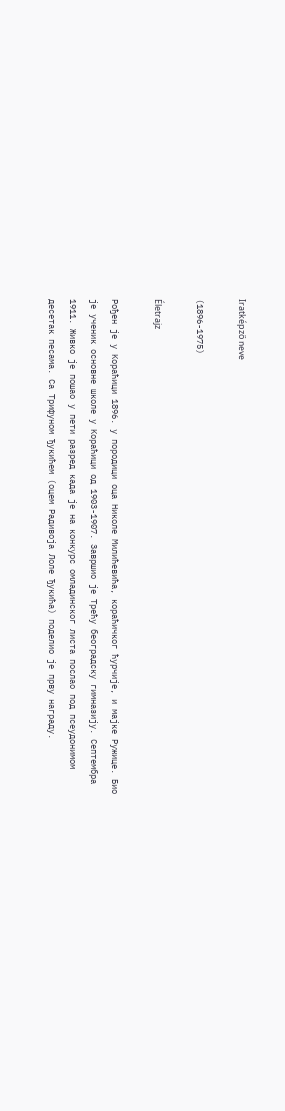Iratképző neve

(1896-1975)

Életrajz

Рођен је у Kораћици 1896. у породици оца Николе Милићевића, кораћичког ћурчије, и мајке Ружице. Био је ученик основне школе у Kораћици од 1903-1907. Завршио је Трећу београдску гимназију. Септембра 1911. Живко је пошао у пети разред када је на конкурс омладинског листа послао под псеудонимом десетак песама. Са Трифуном Ђукићем (оцем Радивоја Лоле Ђукића) поделио је прву награду.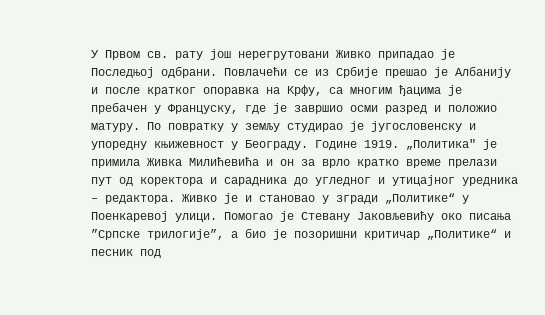У Првом св. рату још нерегрутовани Живко припадао је Последњој одбрани. Повлачећи се из Србије прешао је Албанију и после кратког опоравка на Kрфу, са многим ђацима је пребачен у Француску, где је завршио осми разред и положио матуру. По повратку у земљу студирао је југословенску и упоредну књижевност у Београду. Године 1919. „Политика" је примила Живка Милићевића и он за врло кратко време прелази пут од коректора и сарадника до угледног и утицајног уредника – редактора. Живко је и становао у згради „Политике“ у Поенкаревој улици. Помогао је Стевану Јаковљевићу око писања ”Српске трилогије”, а био је позоришни критичар „Политике“ и песник под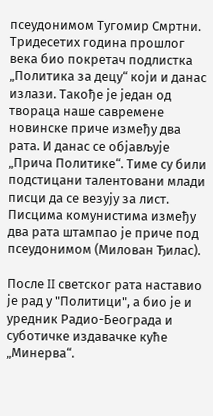псеудонимом Тугомир Смртни. Тридесетих година прошлог века био покретач подлистка „Политика за децу“ који и данас излази. Такође је један од твораца наше савремене новинске приче између два рата. И данас се објављује „Прича Политике“. Тиме су били подстицани талентовани млади писци да се везују за лист. Писцима комунистима између два рата штампао је приче под псеудонимом (Милован Ђилас).

После II светског рата наставио је рад у "Политици", а био је и уредник Радио-Београда и суботичке издавачке куће „Минерва“.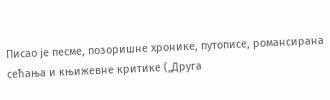Писао је песме, позоришне хронике, путописе, романсирана сећања и књижевне критике („Друга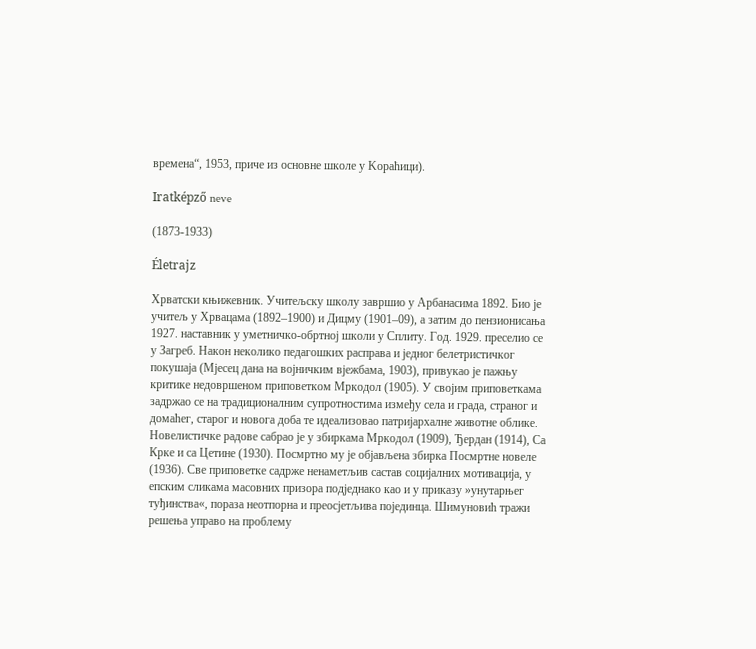времена“, 1953, приче из основне школе у Kораћици).

Iratképző neve

(1873-1933)

Életrajz

Хрватски књижевник. Учитељску школу завршио у Арбанасима 1892. Био је учитељ у Хрвацама (1892–1900) и Дицму (1901–09), а затим до пензионисања 1927. наставник у уметничко-обртној школи у Сплиту. Год. 1929. преселио се у Загреб. Након неколико педагошких расправа и једног белетристичког покушаја (Мјесец дана на војничким вјежбама, 1903), привукао је пажњу критике недовршеном приповетком Мркодол (1905). У својим приповеткама задржао се на традиционалним супротностима између села и града, страног и домаћег, старог и новога доба те идеализовао патријархалне животне облике. Новелистичке радове сабрао је у збиркама Мркодол (1909), Ђердан (1914), Са Крке и са Цетине (1930). Посмртно му је објављена збирка Посмртне новеле (1936). Све приповетке садрже ненаметљив састав социјалних мотивација, у епским сликама масовних призора подједнако као и у приказу »унутарњег туђинства«, пораза неотпорна и преосјетљива појединца. Шимуновић тражи решења управо на проблему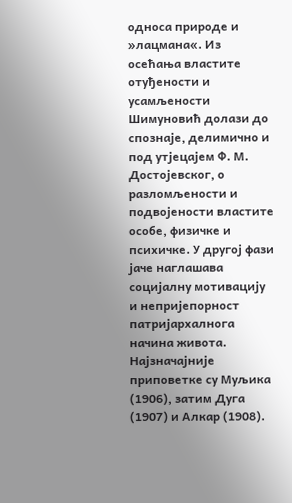односа природе и »лацмана«. Из осећања властите отуђености и усамљености Шимуновић долази до спознаје, делимично и под утјецајем Ф. М. Достојевског, о разломљености и подвојености властите особе, физичке и психичке. У другој фази јаче наглашава социјалну мотивацију и непријепорност патријархалнога начина живота. Најзначајније приповетке су Муљика (1906), затим Дуга (1907) и Алкар (1908).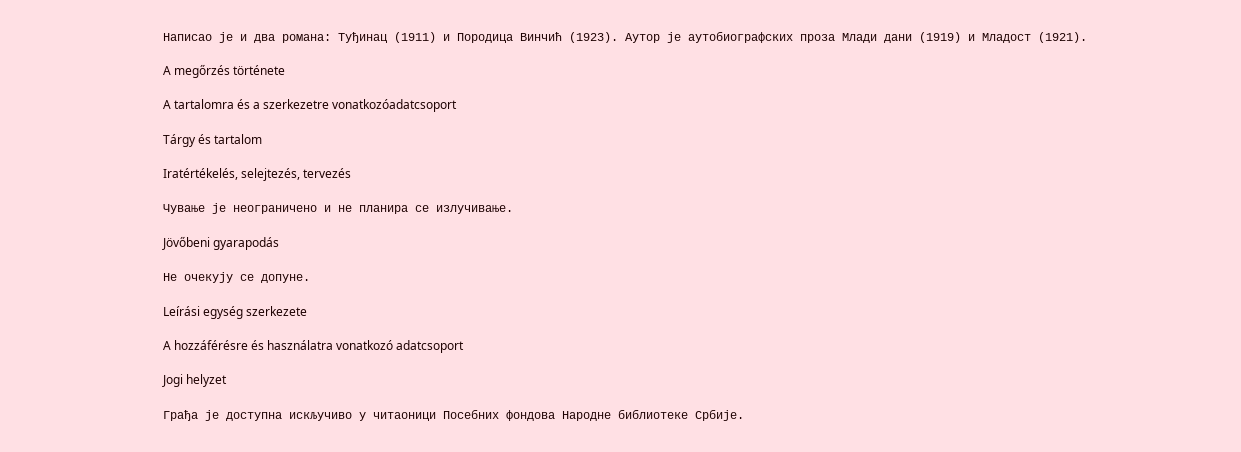Написао је и два романа: Туђинац (1911) и Породица Винчић (1923). Аутор је аутобиографских проза Млади дани (1919) и Младост (1921).

A megőrzés története

A tartalomra és a szerkezetre vonatkozóadatcsoport

Tárgy és tartalom

Iratértékelés, selejtezés, tervezés

Чување је неограничено и не планира се излучивање.

Jövőbeni gyarapodás

Не очекују се допуне.

Leírási egység szerkezete

A hozzáférésre és használatra vonatkozó adatcsoport

Jogi helyzet

Грађа је доступна искључиво у читаоници Посебних фондова Народне библиотеке Србије.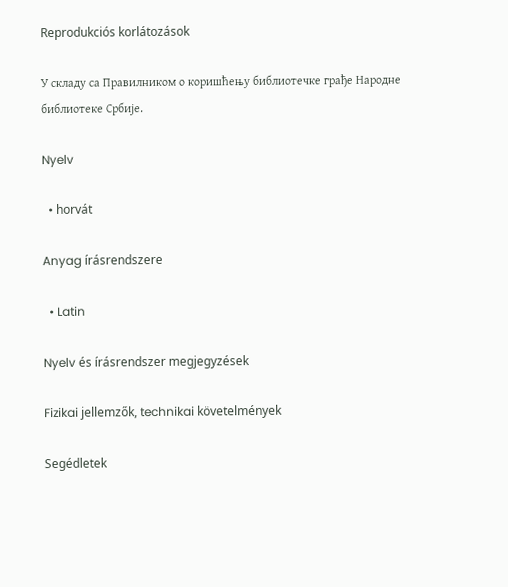Reprodukciós korlátozások

У складу са Правилником о коришћењу библиотечке грађе Народне библиотеке Србије.

Nyelv

  • horvát

Anyag írásrendszere

  • Latin

Nyelv és írásrendszer megjegyzések

Fizikai jellemzők, technikai követelmények

Segédletek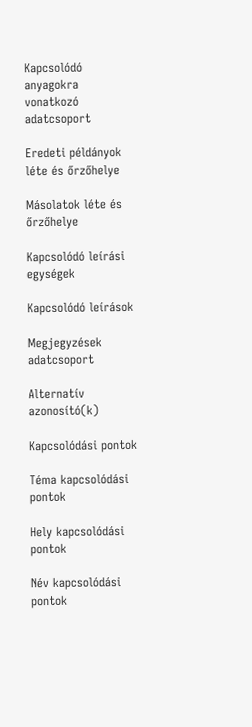Kapcsolódó anyagokra vonatkozó adatcsoport

Eredeti példányok léte és őrzőhelye

Másolatok léte és őrzőhelye

Kapcsolódó leírási egységek

Kapcsolódó leírások

Megjegyzések adatcsoport

Alternatív azonosító(k)

Kapcsolódási pontok

Téma kapcsolódási pontok

Hely kapcsolódási pontok

Név kapcsolódási pontok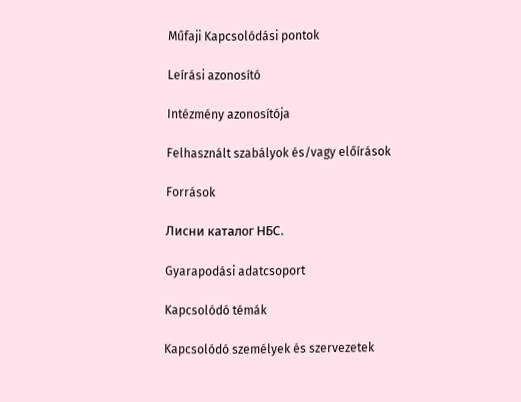Műfaji Kapcsolódási pontok

Leírási azonosító

Intézmény azonosítója

Felhasznált szabályok és/vagy előírások

Források

Лисни каталог НБС.

Gyarapodási adatcsoport

Kapcsolódó témák

Kapcsolódó személyek és szervezetek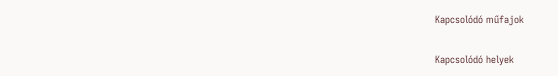Kapcsolódó műfajok

Kapcsolódó helyek